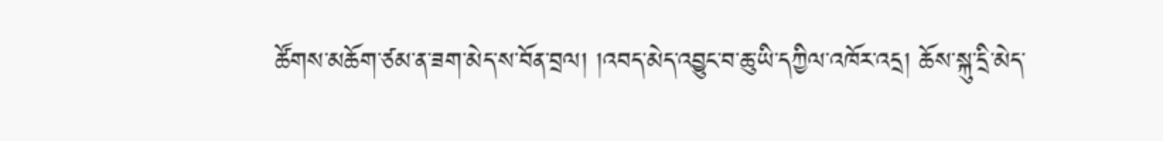ཚོགས་མཆོག་ཙམ་ན་ཟག་མེད་ས་བོན་བྲལ། །འབད་མེད་འབྱུང་བ་ཆུ་ཡི་དཀྱིལ་འཁོར་འདྲ། ཆོས་སྐུ་དྲི་མེད་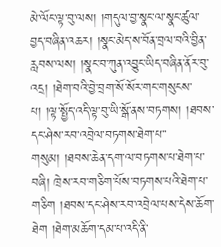མེ་ལོང་ལྟ་བུ་ལས། །གདུལ་བྱ་སྣང་ལ་སྣང་ཚུལ་བྱད་བཞིན་འཆར། །སྣང་མེད་ས་བོན་བྲལ་བའི་བྱིན་རླབས་ལས། །སྣང་བ་ཀུན་འབྱུང་ཡིད་བཞིན་ནོར་བུ་འདྲ། །ཐེག་བའི་བྱེ་བྲག་སོ་སོར་གང་གསུངས་པ། །ལྟ་སྤྱོད་འདི་ལྟ་བུ་ཡི་སྒོ་ནས་བཏགས། །ཐབས་དང་ཤེས་རབ་འབྲེལ་བཏགས་ཐེག་པ་་གསུམ། །ཐབས་ཆེན་དག་ལ་བཏགས་པ་ཐེག་པ་བཞི། ཁྲེས་རབ་གཅིག་པོས་བཏགས་པའི་ཐེག་པ་གཅིག །ཐབས་དང་ཤེས་རབ་འབྲེལ་པས་དེས་ཆོག་ཐེག །ཐེག་མཆོག་དམ་པ་འདི་ནི་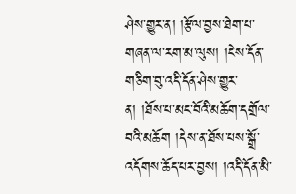ཤེས་གྱུར་ན། །རྩོལ་བྱས་ཐེག་པ་གཞན་ལ་རག་མ་ལུས། །ངེས་དོན་གཅིག་བུ་འདི་དོན་ཤེས་གྱུར་ན། །ཐོས་པ་མང་བོའི་མཆོག་དགྲོལ་བའི་མཆོག །དེས་ན་ཐོས་པས་སྒྲོ་འདོགས་ཆོད་པར་བྱས། །འདི་དོན་མི་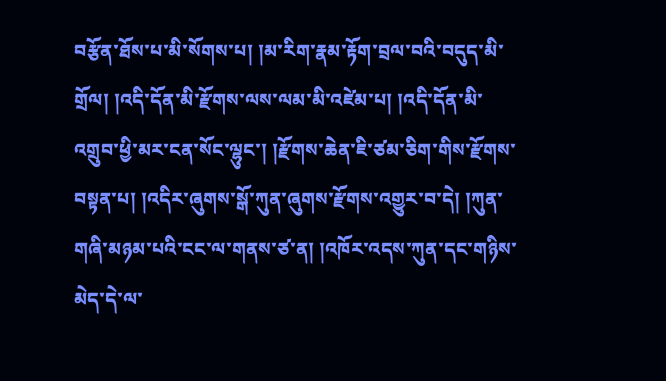བརྩོན་ཐོས་པ་མི་སོགས་པ། །མ་རིག་རྣམ་རྟོག་བྲལ་བའི་བདུད་མི་གྲོལ། །འདི་དོན་མི་རྫོགས་ལས་ལམ་མི་འཛེམ་པ། །འདི་དོན་མི་འགྲུབ་ཕྱི་མར་ངན་སོང་ལྷུང་། །རྫོགས་ཆེན་ཇི་ཙམ་ཅིག་གིས་རྫོགས་བསྟན་པ། །འདིར་ཞུགས་སྒོ་ཀུན་ཞུགས་རྫོགས་འགྱུར་བ་དེ། །ཀུན་གཞི་མཉམ་པའི་ངང་ལ་གནས་ཙ་ན། །འཁོར་འདས་ཀུན་དང་གཉིས་མེད་དེ་ལ་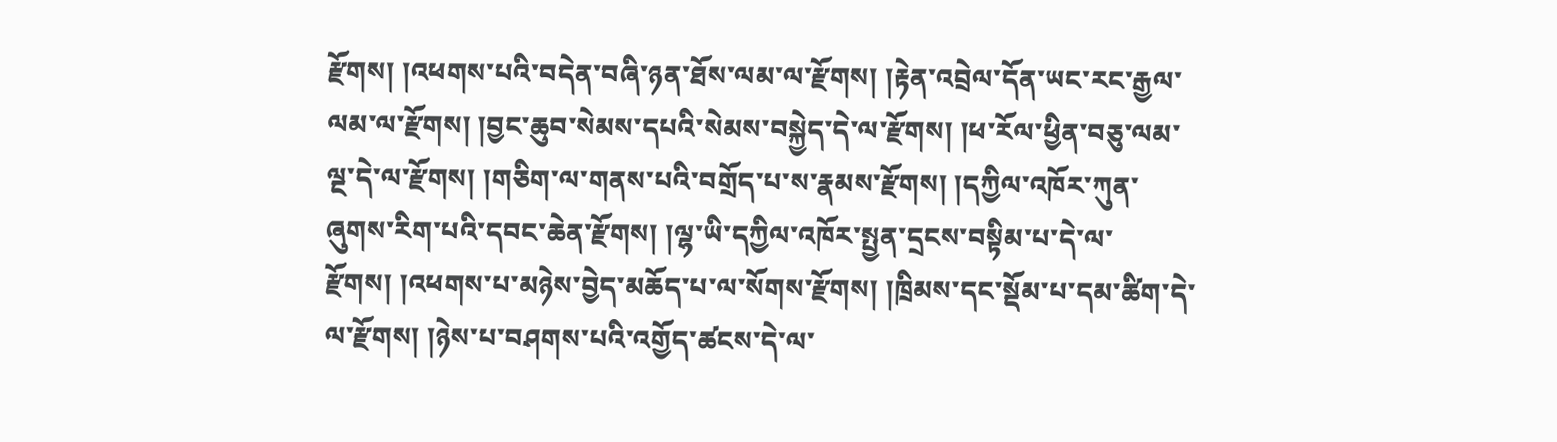རྫོགས། །འཕགས་པའི་བདེན་བཞི་ཉན་ཐོས་ལམ་ལ་རྫོགས། །རྟེན་འབྲེལ་དོན་ཡང་རང་རྒྱལ་ལམ་ལ་རྫོགས། །བྱང་ཆུབ་སེམས་དཔའི་སེམས་བསྐྱེད་དེ་ལ་རྫོགས། །ཕ་རོལ་ཕྱིན་བཅུ་ལམ་ལྔ་དེ་ལ་རྫོགས། །གཅིག་ལ་གནས་པའི་བགྲོད་པ་ས་རྣམས་རྫོགས། །དཀྱིལ་འཁོར་ཀུན་ཞུགས་རིག་པའི་དབང་ཆེན་རྫོགས། །ལྷ་ཡི་དཀྱིལ་འཁོར་སྤྱན་དྲངས་བསྟིམ་པ་དེ་ལ་རྫོགས། །འཕགས་པ་མཉེས་བྱེད་མཆོད་པ་ལ་སོགས་རྫོགས། །ཁྲིམས་དང་སྡོམ་པ་དམ་ཚིག་དེ་ལ་རྫོགས། །ཉེས་པ་བཤགས་པའི་འགྱོད་ཚངས་དེ་ལ་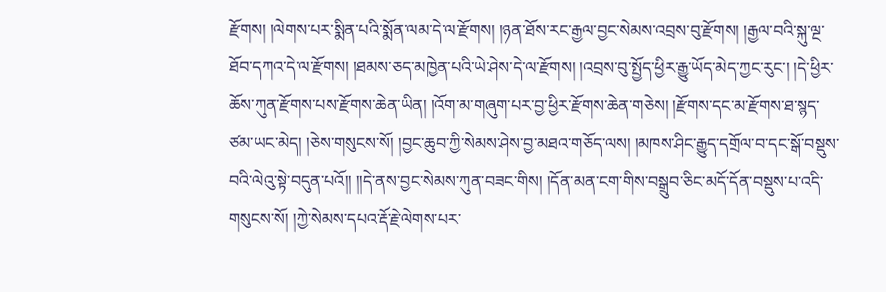རྫོགས། །ལེགས་པར་སྨིན་པའི་སྨོན་ལམ་དེ་ལ་རྫོགས། །ཉན་ཐོས་རང་རྒྱལ་བྱང་སེམས་འབྲས་བུ་རྫོགས། །རྒྱལ་བའི་སྐུ་ལྔ་ཐོབ་དཀའ་དེ་ལ་རྫོགས། །ཐམས་ཅད་མཁྱེན་པའི་ཡེ་ཤེས་དེ་ལ་རྫོགས། །འབྲས་བུ་སྤྱོད་ཕྱིར་རྒྱུ་ཡོད་མེད་ཀྱང་རུང་། །དེ་ཕྱིར་ཆོས་ཀུན་རྫོགས་པས་རྫོགས་ཆེན་ཡིན། །འོག་མ་གཞུག་པར་བྱ་ཕྱིར་རྫོགས་ཆེན་གཅེས། །རྫོགས་དང་མ་རྫོགས་ཐ་སྙད་ཙམ་ཡང་མེད། །ཅེས་གསུངས་སོ། །བྱང་ཆུབ་ཀྱི་སེམས་ཤེས་བྱ་མཐའ་གཅོད་ལས། །མཁས་ཤིང་རྒྱུད་དགྲོལ་བ་དང་སྒོ་བསྡུས་བའི་ལེའུ་སྟེ་བདུན་པའོ།། །།དེ་ནས་བྱང་སེམས་ཀུན་བཟང་གིས། །དོན་མན་ངག་གིས་བསྒྲུབ་ཅིང་མདོ་དོན་བསྡུས་པ་འདི་གསུངས་སོ། །ཀྱེ་སེམས་དཔའ་རྡོ་རྗེ་ལེགས་པར་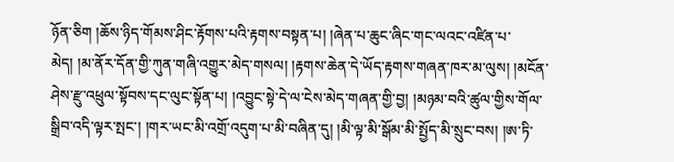ཉོན་ཅིག །ཆོས་ཉིད་གོམས་ཤིང་རྟོགས་པའི་རྟགས་བསྟན་པ། །ཞེན་པ་ཆུང་ཞིང་གང་ལའང་འཛིན་པ་མེད། །མ་ནོར་དོན་གྱི་ཀུན་གཞི་འགྱུར་མེད་གསལ། །རྟགས་ཆེན་དེ་ཡོད་རྟགས་གཞན་ཁར་མ་ལུས། །མངོན་ཤེས་རྫུ་འཕྲུལ་སྟོབས་དང་ལུང་སྟོན་པ། །འབྱུང་སྟེ་དེ་ལ་ངེས་མེད་གཞན་གྱི་བྱ། །མཉམ་བའི་ཚུལ་གྱིས་གོལ་སྒྲིབ་འདི་ལྟར་སྤང་། །གར་ཡང་མི་འགྲོ་འདུག་པ་མི་བཞིན་དུ། །མི་ལྟ་མི་སྒོམ་མི་སྤྱོད་མི་སྲུང་བས། །ཨ་ཏི་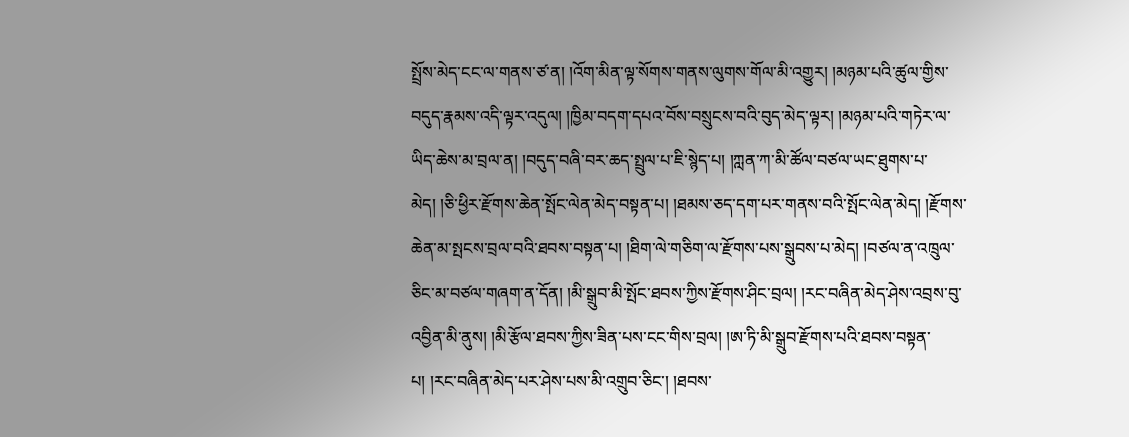སྤྲོས་མེད་ངང་ལ་གནས་ཙ་ན། །འོག་མིན་ལྟ་སོགས་གནས་ལུགས་གོལ་མི་འགྱུར། །མཉམ་པའི་ཚུལ་གྱིས་བདུད་རྣམས་འདི་ལྟར་འདུལ། །ཁྱིམ་བདག་དཔའ་བོས་བསྲུངས་བའི་བུད་མེད་ལྟར། །མཉམ་པའི་གཏེར་ལ་ཡིད་ཆེས་མ་བྲལ་ན། །བདུད་བཞི་བར་ཆད་སྤྲུལ་པ་ཇི་སྙེད་པ། །ཀླན་ཀ་མི་ཚོལ་བཙལ་ཡང་ཐུགས་པ་མེད། །ཅི་ཕྱིར་རྫོགས་ཆེན་སྤོང་ལེན་མེད་བསྟན་པ། །ཐམས་ཅད་དག་པར་གནས་བའི་སྤོང་ལེན་མེད། །རྫོགས་ཆེན་མ་སྤངས་བྲལ་བའི་ཐབས་བསྟན་པ། །ཐིག་ལེ་གཅིག་ལ་རྫོགས་པས་སྒྲུབས་པ་མེད། །བཙལ་ན་འཁྲུལ་ཅིང་མ་བཙལ་གཞག་ན་དོན། །མི་སྒྲུབ་མི་སྤོང་ཐབས་ཀྱིས་རྫོགས་ཤིང་བྲལ། །རང་བཞིན་མེད་ཤེས་འབྲས་བུ་འབྱིན་མི་ནུས། །མི་རྩོལ་ཐབས་ཀྱིས་ཟིན་པས་ངང་གིས་བྲལ། །ཨ་ཏི་མི་སྒྲུབ་རྫོགས་པའི་ཐབས་བསྟན་པ། །རང་བཞིན་མེད་པར་ཤེས་པས་མི་འགྲུབ་ཅིང་། །ཐབས་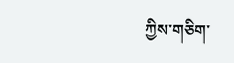ཀྱིས་གཅིག་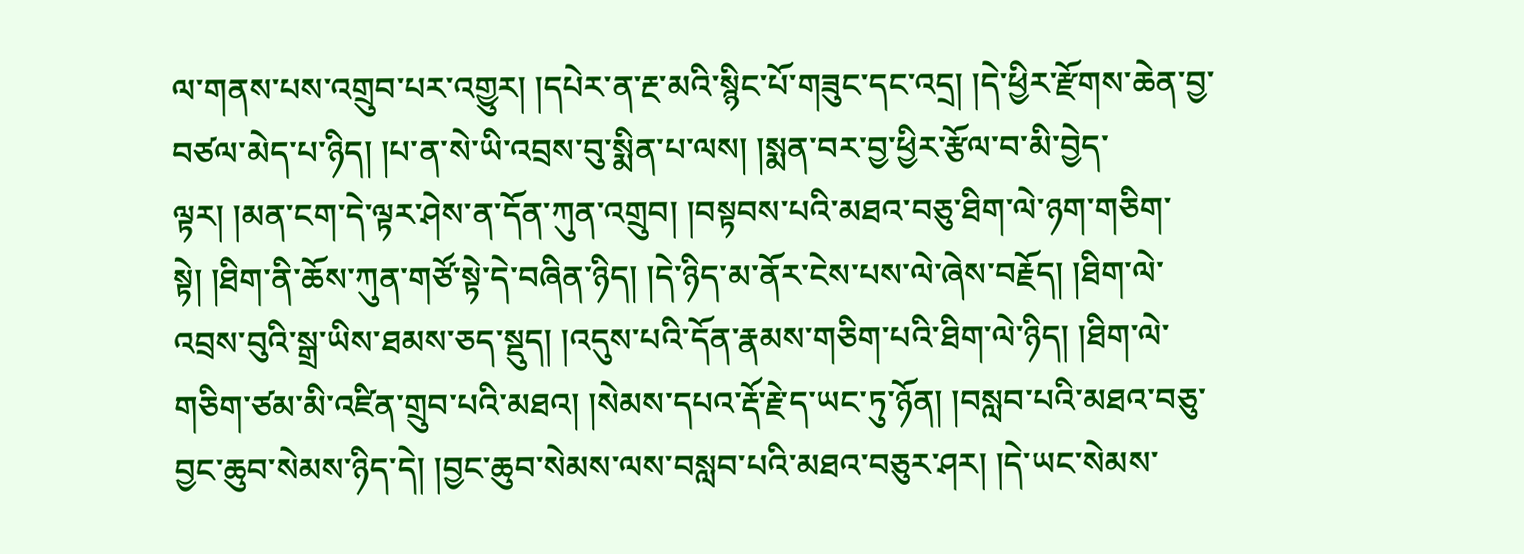ལ་གནས་པས་འགྲུབ་པར་འགྱུར། །དཔེར་ན་རྔ་མའི་སྙིང་པོ་གཟུང་དང་འདྲ། །དེ་ཕྱིར་རྫོགས་ཆེན་བྱ་བཙལ་མེད་པ་ཉིད། །པ་ན་སེ་ཡི་འབྲས་བུ་སྨིན་པ་ལས། །སྨན་བར་བྱ་ཕྱིར་རྩོལ་བ་མི་བྱེད་ལྟར། །མན་ངག་དེ་ལྟར་ཤེས་ན་དོན་ཀུན་འགྲུབ། །བསྟབས་པའི་མཐའ་བཅུ་ཐིག་ལེ་ཉག་གཅིག་སྟེ། །ཐིག་ནི་ཆོས་ཀུན་གཙོ་སྟེ་དེ་བཞིན་ཉིད། །དེ་ཉིད་མ་ནོར་ངེས་པས་ལེ་ཞེས་བརྗོད། །ཐིག་ལེ་འབྲས་བུའི་སྒྲ་ཡིས་ཐམས་ཅད་སྡུད། །འདུས་པའི་དོན་རྣམས་གཅིག་པའི་ཐིག་ལེ་ཉིད། །ཐིག་ལེ་གཅིག་ཙམ་མི་འཛིན་གྲུབ་པའི་མཐའ། །སེམས་དཔའ་རྡོ་རྗེ་ད་ཡང་ཏུ་ཉོན། །བསླབ་པའི་མཐའ་བཅུ་བྱང་ཆུབ་སེམས་ཉིད་དེ། །བྱང་ཆུབ་སེམས་ལས་བསླབ་པའི་མཐའ་བཅུར་ཤར། །དེ་ཡང་སེམས་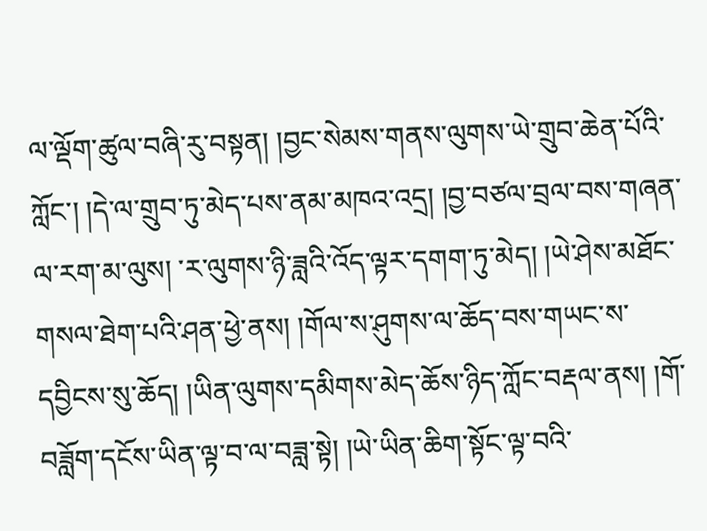ལ་ལྡོག་ཚུལ་བཞི་རུ་བསྟན། །བྱང་སེམས་གནས་ལུགས་ཡེ་གྲུབ་ཆེན་པོའི་ཀློང་། །དེ་ལ་གྲུབ་ཏུ་མེད་པས་ནམ་མཁའ་འདྲ། །བྱ་བཙལ་བྲལ་བས་གཞན་ལ་རག་མ་ལུས། ་ར་ལུགས་ཉི་ཟླའི་འོད་ལྟར་དགག་ཏུ་མེད། །ཡེ་ཤེས་མཐོང་གསལ་ཐེག་པའི་ཤན་ཕྱེ་ནས། །གོལ་ས་ཤུགས་ལ་ཆོད་བས་གཡང་ས་དབྱིངས་སུ་ཆོད། །ཡིན་ལུགས་དམིགས་མེད་ཆོས་ཉིད་ཀློང་བརྡལ་ནས། །གོ་བཟློག་དངོས་ཡིན་ལྟ་བ་ལ་བཟླ་སྟེ། །ཡེ་ཡིན་ཆིག་སྟོང་ལྟ་བའི་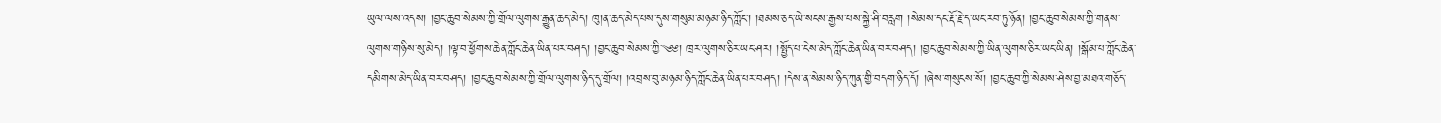ཡུལ་ལས་འདས། །བྱང་ཆུབ་སེམས་ཀྱི་གྲོལ་ལུགས་རྒྱུན་ཆད་མེད། ཁུ།ན་ཆད་མེད་པས་དུས་གསུམ་མཉམ་ཉིད་ཀློང་། །ཐམས་ཅད་ཡེ་སངས་རྒྱས་པས་སྐྱེ་ཤི་བརླག །སེམས་དང་རྡོ་རྗེ་ད་ཡང་རབ་ཏུ་ཉོན། །བྱང་ཆུབ་སེམས་ཀྱི་གནས་ལུགས་གཉིས་སུ་མེད། །ལྟ་བ་ཕྱོགས་ཆེན་ཀློང་ཆེན་ཡིན་པར་བཤད། །བྱང་ཆུབ་སེམས་ཀྱི་༄༅། ཁྲར་ལུགས་ཅིར་ཡང་ཤར། །སྤྱོད་པ་ངེས་མེད་ཀློང་ཆེན་ཡིན་བར་བཤད། །བྱང་ཆུབ་སེམས་ཀྱི་ཡིན་ལུགས་ཅིར་ཡང་ཡིན། །སྒོམ་པ་ཀློང་ཆེན་དམིགས་མེད་ཡིན་བར་བཤད། །བྱང་ཆུབ་སེམས་ཀྱི་གྲོལ་ལུགས་ཉིད་དུ་གྲོལ། །འབྲས་བུ་མཉམ་ཉིད་ཀློང་ཆེན་ཡིན་པར་བཤད། །དེས་ན་སེམས་ཉིད་ཀུན་གྱི་བདག་ཉིད་དོ། །ཞེས་གསུངས་སོ། །བྱང་ཆུབ་ཀྱི་སེམས་ཤེས་བྱ་མཐའ་གཅོད་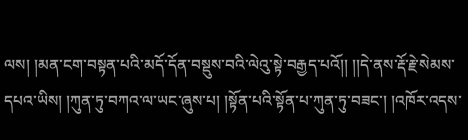ལས། །མན་ངག་བསྟན་པའི་མདོ་དོན་བསྡུས་བའི་ལེའུ་སྟེ་བརྒྱད་པའོ།། །།དེ་ནས་རྡོ་རྗེ་སེམས་དཔའ་ཡིས། །ཀུན་ཏུ་བཀའ་ལ་ཡང་ཞུས་པ། །སྟོན་པའི་སྟོན་པ་ཀུན་ཏུ་བཟང་། །འཁོར་འདས་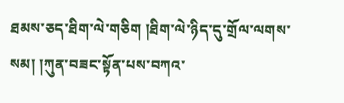ཐམས་ཅད་ཐིག་ལེ་གཅིག །ཐིག་ལེ་ཉིད་དུ་གྲོལ་ལགས་སམ། །ཀུན་བཟང་སྟོན་པས་བཀའ་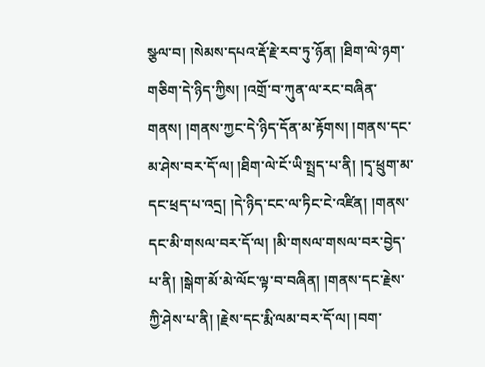སྩལ་བ། །སེམས་དཔའ་རྡོ་རྗེ་རབ་ཏུ་ཉོན། །ཐིག་ལེ་ཉག་གཅིག་དེ་ཉིད་ཀྱིས། །འགྲོ་བ་ཀུན་ལ་རང་བཞིན་གནས། །གནས་ཀྱང་དེ་ཉིད་དོན་མ་རྟོགས། །གནས་དང་མ་ཤེས་བར་དོ་ལ། །ཐིག་ལེ་ངོ་ཡི་སྤྲད་པ་ནི། །དྭ་ཕྲུག་མ་དང་ཕྲད་པ་འདྲ། །དེ་ཉིད་ངང་ལ་ཏིང་ངེ་འཛིན། །གནས་དང་མི་གསལ་བར་དོ་ལ། །མི་གསལ་གསལ་བར་བྱེད་པ་ནི། །སྒེག་མོ་མེ་ལོང་ལྟ་བ་བཞིན། །གནས་དང་རྗེས་ཀྱི་ཤེས་པ་ནི། །རྗེས་དང་རྨི་ལམ་བར་དོ་ལ། །བག་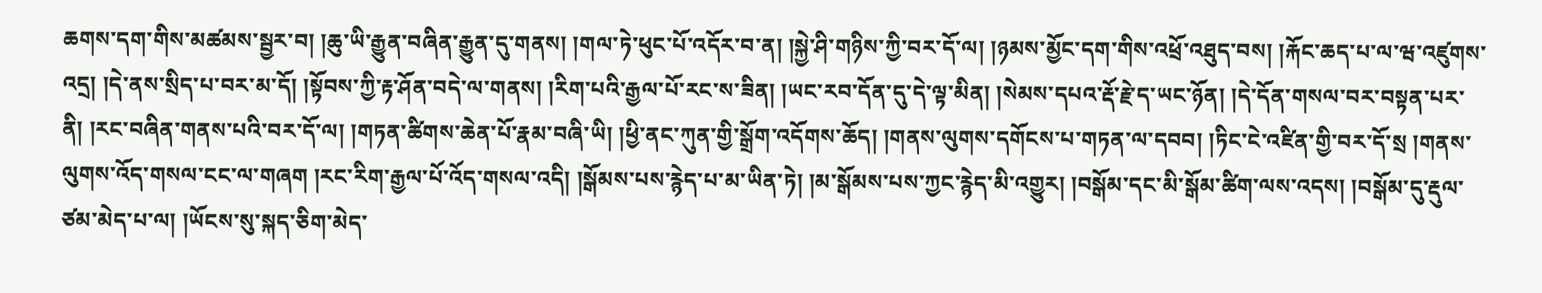ཆགས་དག་གིས་མཚམས་སྦྱར་བ། །ཆུ་ཡི་རྒྱུན་བཞིན་རྒྱུན་དུ་གནས། །གལ་ཏེ་ཕུང་པོ་འདོར་བ་ན། །སྐྱེ་ཤི་གཉིས་ཀྱི་བར་དོ་ལ། །ཉམས་མྱོང་དག་གིས་འཕྲོ་འཐུད་བས། །རྐོང་ཆད་པ་ལ་ཝ་འཛུགས་འདྲ། །དེ་ནས་སྲིད་པ་བར་མ་དོ། །སྟོབས་ཀྱི་རྟ་ཤོན་བདེ་ལ་གནས། །རིག་པའི་རྒྱལ་པོ་རང་ས་ཟིན། །ཡང་རབ་དོན་དུ་དེ་ལྟ་མིན། །སེམས་དཔའ་རྡོ་རྗེ་ད་ཡང་ཉོན། །དེ་དོན་གསལ་བར་བསྟན་པར་ནི། །རང་བཞིན་གནས་པའི་བར་དོ་ལ། །གཏན་ཚིགས་ཆེན་པོ་རྣམ་བཞི་ཡི། །ཕྱི་ནང་ཀུན་གྱི་སྒྲོག་འདོགས་ཆོད། །གནས་ལུགས་དགོངས་པ་གཏན་ལ་དབབ། །ཏིང་ངེ་འཛིན་གྱི་བར་དོ་སྲ །གནས་ལུགས་འོད་གསལ་ངང་ལ་གཞག །རང་རིག་རྒྱལ་པོ་འོད་གསལ་འདི། །སྒོམས་པས་རྙེད་པ་མ་ཡིན་ཏེ། །མ་སྒོམས་པས་ཀྱང་རྙེད་མི་འགྱུར། །བསྒོམ་དང་མི་སྒོམ་ཚིག་ལས་འདས། །བསྒོམ་དུ་རྡུལ་ཙམ་མེད་པ་ལ། །ཡོངས་སུ་སྐད་ཅིག་མེད་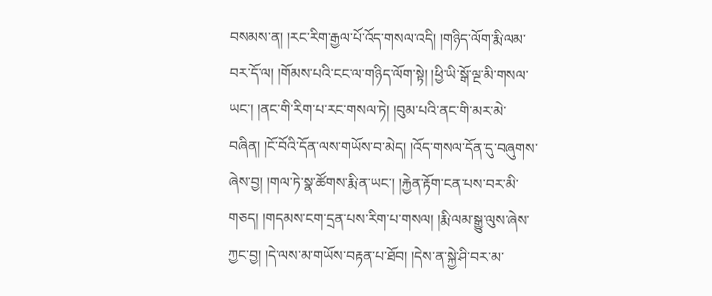བསམས་ན། །རང་རིག་རྒྱལ་པོ་འོད་གསལ་འདི། །གཉིད་ལོག་རྨི་ལམ་བར་དོ་ལ། །གོམས་པའི་ངང་ལ་གཉིད་ལོག་སྟེ། །ཕྱི་ཡི་སྒོ་ལྔ་མི་གསལ་ཡང་། །ནང་གི་རིག་པ་རང་གསལ་ཏེ། །བུམ་པའི་ནང་གི་མར་མེ་བཞིན། །ངོ་བོའི་དོན་ལས་གཡོས་བ་མེད། །འོད་གསལ་དོན་དུ་བཞུགས་ཞེས་བྱ། །གལ་ཏེ་སྣ་ཚོགས་རྨི་ན་ཡང་། །རྐྱེན་རྟོག་ངན་པས་བར་མི་གཅད། །གདམས་ངག་དྲན་པས་རིག་པ་གསལ། །རྨི་ལམ་སྒྱུ་ལུས་ཞེས་ཀྱང་བྱ། །དེ་ལས་མ་གཡོས་བརྟན་པ་ཐོབ། །དེས་ན་སྐྱེ་ཤི་བར་མ་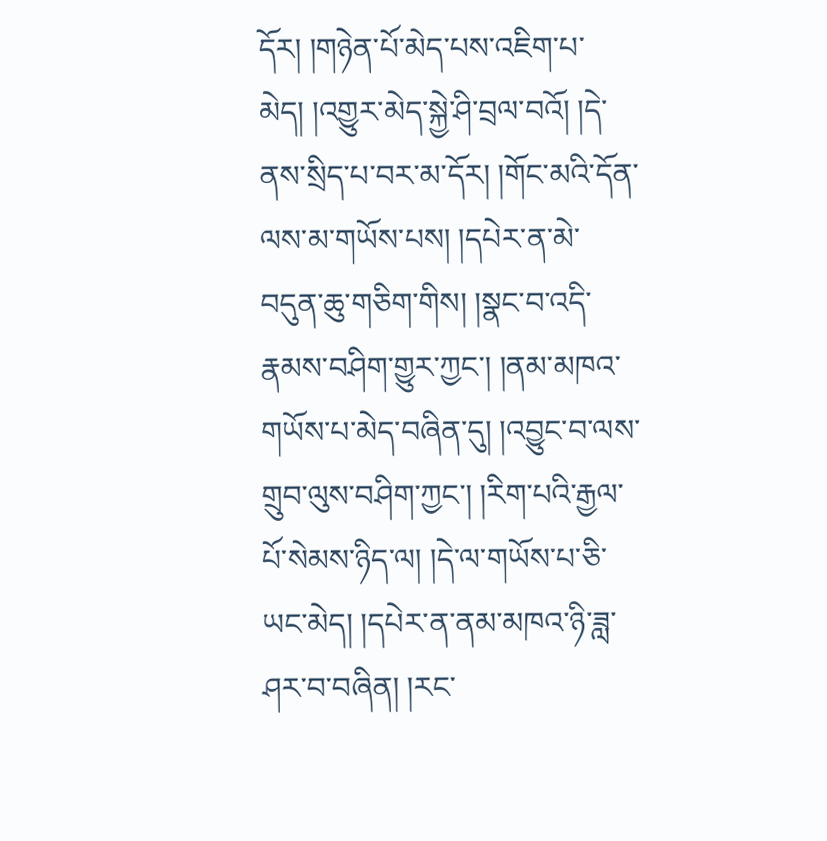དོར། །གཉེན་པོ་མེད་པས་འཇིག་པ་མེད། །འགྱུར་མེད་སྐྱེ་ཤི་བྲལ་བའོ། །དེ་ནས་སྲིད་པ་བར་མ་དོར། །གོང་མའི་དོན་ལས་མ་གཡོས་པས། །དཔེར་ན་མེ་བདུན་ཆུ་གཅིག་གིས། །སྣང་བ་འདི་རྣམས་བཤིག་གྱུར་ཀྱང་། །ནམ་མཁའ་གཡོས་པ་མེད་བཞིན་དུ། །འབྱུང་བ་ལས་གྲུབ་ལུས་བཤིག་ཀྱང་། །རིག་པའི་རྒྱལ་པོ་སེམས་ཉིད་ལ། །དེ་ལ་གཡོས་པ་ཅི་ཡང་མེད། །དཔེར་ན་ནམ་མཁའ་ཉི་ཟླ་ཤར་བ་བཞིན། །རང་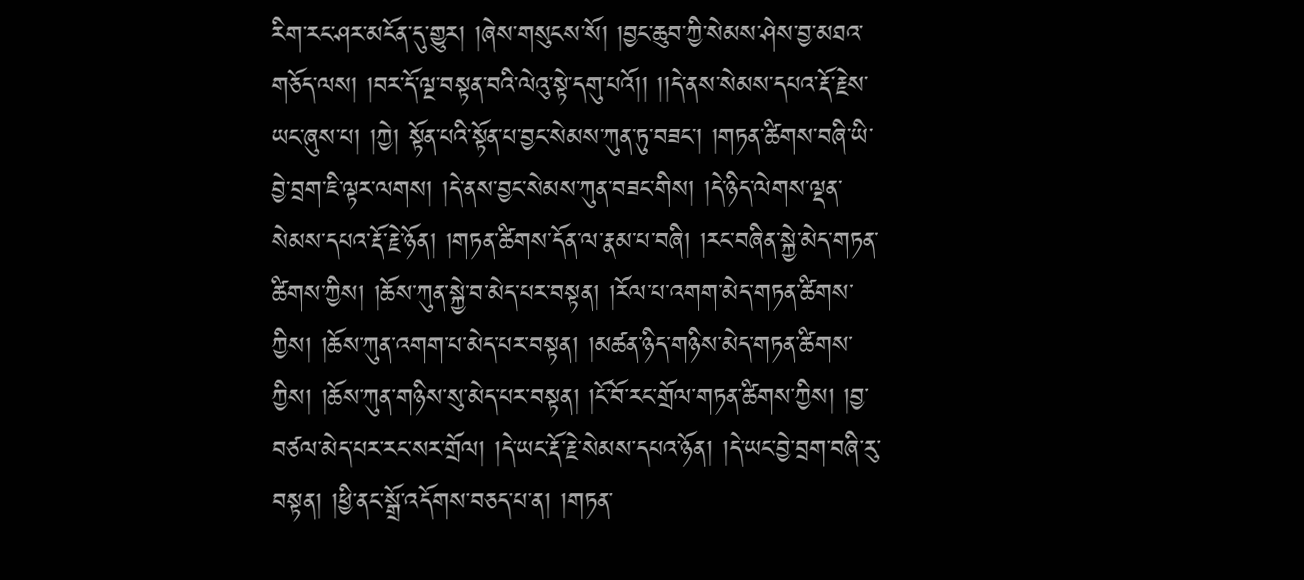རིག་རང་ཤར་མངོན་དུ་གྱུར། །ཞེས་གསུངས་སོ། །བྱང་ཆུབ་ཀྱི་སེམས་ཤེས་བྱ་མཐའ་གཅོད་ལས། །བར་དོ་ལྔ་བསྟན་བའི་ལེའུ་སྟེ་དགུ་པའོ།། །།དེ་ནས་སེམས་དཔའ་རྡོ་རྗེས་ཡང་ཞུས་པ། །ཀྱེ། སྟོན་པའི་སྟོན་པ་བྱང་སེམས་ཀུན་ཏུ་བཟང་། །གཏན་ཚིགས་བཞི་ཡི་བྱེ་བྲག་ཇི་ལྟར་ལགས། །དེ་ནས་བྱང་སེམས་ཀུན་བཟང་གིས། །དེ་ཉིད་ལེགས་ལྡན་སེམས་དཔའ་རྡོ་རྗེ་ཉོན། །གཏན་ཚིགས་དོན་ལ་རྣམ་པ་བཞི། །རང་བཞིན་སྐྱེ་མེད་གཏན་ཚིགས་ཀྱིས། །ཆོས་ཀུན་སྐྱེ་བ་མེད་པར་བསྟན། །རོལ་པ་འགག་མེད་གཏན་ཚིགས་ཀྱིས། །ཆོས་ཀུན་འགག་པ་མེད་པར་བསྟན། །མཚན་ཉིད་གཉིས་མེད་གཏན་ཚིགས་ཀྱིས། །ཆོས་ཀུན་གཉིས་སུ་མེད་པར་བསྟན། །ངོ་བོ་རང་གྲོལ་གཏན་ཚིགས་ཀྱིས། །བྱ་བཙལ་མེད་པར་རང་སར་གྲོལ། །དེ་ཡང་རྡོ་རྗེ་སེམས་དཔའ་ཉོན། །དེ་ཡང་བྱེ་བྲག་བཞི་རུ་བསྟན། །ཕྱི་ནང་སྒྲོ་འདོགས་བཅད་པ་ན། །གཏན་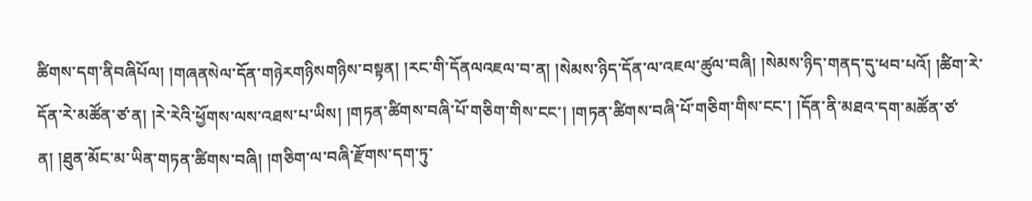ཚིགས་དག་ནིབཞིཔོལ། །གཞནསེལ་དོན་གཉེརགཉིསགཉིས་བསྟན། །རང་གི་དོནལའཇལ་བ་ན། །སེམས་ཉིད་དོན་ལ་འཇལ་ཚུལ་བཞི། །སེམས་ཉིད་གནད་དུ་ཕབ་པའོ། །ཚིག་རེ་དོན་རེ་མཚོན་ཙ་ན། །རེ་རེའི་ཕྱོགས་ལས་འཐས་པ་ཡིས། །གཏན་ཚིགས་བཞི་པོ་གཅིག་གིས་ངང་། །གཏན་ཚིགས་བཞི་པོ་གཅིག་གིས་ངང་། །དོན་ནི་མཐའ་དག་མཚོན་ཙ་ན། །ཐུན་མོང་མ་ཡིན་གཏན་ཚིགས་བཞི། །གཅིག་ལ་བཞི་རྫོགས་དག་ཏུ་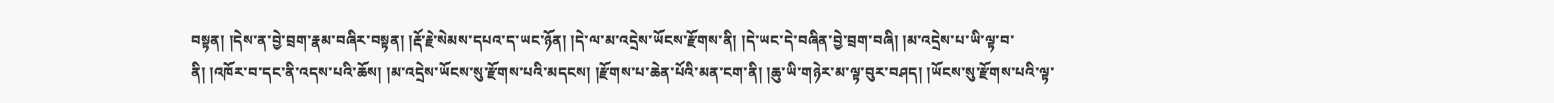བསྟན། །དེས་ན་བྱེ་བྲག་རྣམ་བཞིར་བསྟན། །རྡོ་རྗེ་སེམས་དཔའ་ད་ཡང་ཉོན། །དེ་ལ་མ་འདྲེས་ཡོངས་རྫོགས་ནི། །དེ་ཡང་དེ་བཞིན་བྱེ་བྲག་བཞི། །མ་འདྲེས་པ་ཡི་ལྟ་བ་ནི། །འཁོར་བ་དང་ནི་འདས་པའི་ཆོས། །མ་འདྲེས་ཡོངས་སུ་རྫོགས་པའི་མདངས། །རྫོགས་པ་ཆེན་པོའི་མན་ངག་ནི། །ཆུ་ཡི་གཉེར་མ་ལྟ་བུར་བཤད། །ཡོངས་སུ་རྫོགས་པའི་ལྟ་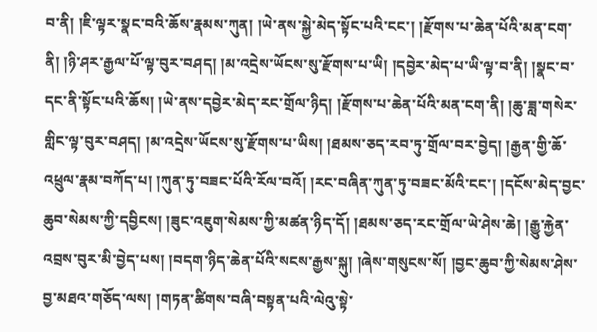བ་ནི། །ཇི་ལྟར་སྣང་བའི་ཆོས་རྣམས་ཀུན། །ཡེ་ནས་སྐྱེ་མེད་སྟོང་པའི་ངང་། །རྫོགས་པ་ཆེན་པོའི་མན་ངག་ནི། །ཉི་ཤར་རྒྱལ་པོ་ལྟ་བུར་བཤད། །མ་འདྲེས་ཡོངས་སུ་རྫོགས་པ་ཡི། །དབྱེར་མེད་པ་ཡི་ལྟ་བ་ནི། །སྣང་བ་དང་ནི་སྟོང་པའི་ཆོས། །ཡེ་ནས་དབྱེར་མེད་རང་གྲོལ་ཉིད། །རྫོགས་པ་ཆེན་པོའི་མན་ངག་ནི། །ཆུ་ཟླ་གསེར་གླིང་ལྟ་བུར་བཤད། །མ་འདྲེས་ཡོངས་སུ་རྫོགས་པ་ཡིས། །ཐམས་ཅད་རབ་ཏུ་གྲོལ་བར་བྱེད། །རྒྱན་གྱི་ཆོ་འཕྲུལ་རྣམ་བཀོད་པ། །ཀུན་ཏུ་བཟང་པོའི་རོལ་བའོ། །རང་བཞིན་ཀུན་ཏུ་བཟང་མོའི་ངང་། །དངོས་མེད་བྱང་ཆུབ་སེམས་ཀྱི་དབྱིངས། །ཟུང་འཇུག་སེམས་ཀྱི་མཚན་ཉིད་དོ། །ཐམས་ཅད་རང་གྲོལ་ཡེ་ཤེས་ཆེ། །རྒྱུ་རྐྱེན་འབྲས་བུར་མི་བྱེད་པས། །བདག་ཉིད་ཆེན་པོའི་སངས་རྒྱས་སྐུ། །ཞེས་གསུངས་སོ། །བྱང་ཆུབ་ཀྱི་སེམས་ཤེས་བྱ་མཐའ་གཅོད་ལས། །གཏན་ཚིགས་བཞི་བསྟན་པའི་ལེའུ་སྟེ་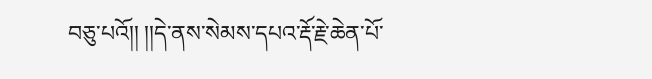བཅུ་པའོ།། །།དེ་ནས་སེམས་དཔའ་རྡོ་རྗེ་ཆེན་པོ་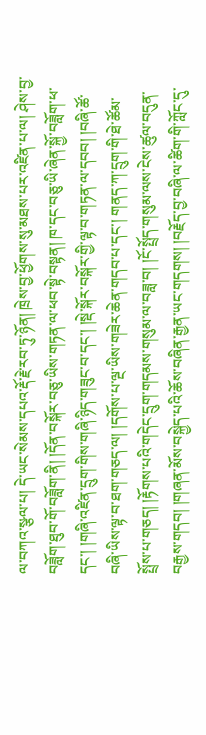ལ་བཀའ་སྩལ་པ། དེ་ཡང་སེམས་དཔའ་རྡོ་རྗེ་རབ་ཏུ་ཉོན། ཁྲེས་བྱ་ཕྱོགས་སུ་མཐས་པར་འཛིན་པ་ལ། ཤེས་བྱ་བཟློག་ཐུབ་གོ་བཟློག་ནི། །དོན་བསྐོར་བཅུ་ཡིས་གཏན་ལ་ཕབ་སྟེ་བསྟན། ཁ་དང་བཅུ་ཡི་ཞེན་སྐྱོ་བཟློག་ཕ་དང་། །གཞི་འཛིན་དྲུག་གིས་གཞི་ཉིད་གཟུང་བ་དང་། །སྡེ་སྐོར་བསྐོར་གྱི་ལྟ་བ་གཏན་ལ་དབབ། །བཞི་ཚོ་བཞི་ཡིས་ལྟ་བ་ཐག་གཅད་ལ། །དགོས་པ་ལྔ་ཡིས་གཟེར་ཆེན་གདབ་པ་དང་། གནད་ཀ་དྲུག་གི་ཐེ་ཚོམ་སྤྲོས་པ་གཅད། །རྟོགས་པའི་གདེང་དྲུག་གདམས་གསུམ་ལ་བཟླ་བ། །ངོ་སྤྲོད་གསུམ་ལས་ངེས་ཚུལ་བདུན་བརྒྱས་གདབ། །གཞན་མོས་བསྐྱེད་པའི་ཆོས་བཞིན་རྒྱན་ཡང་གདགས། །བརྗོད་བྱ་བཞི་ལ་ཚིག་གི་ཀློང་དུ་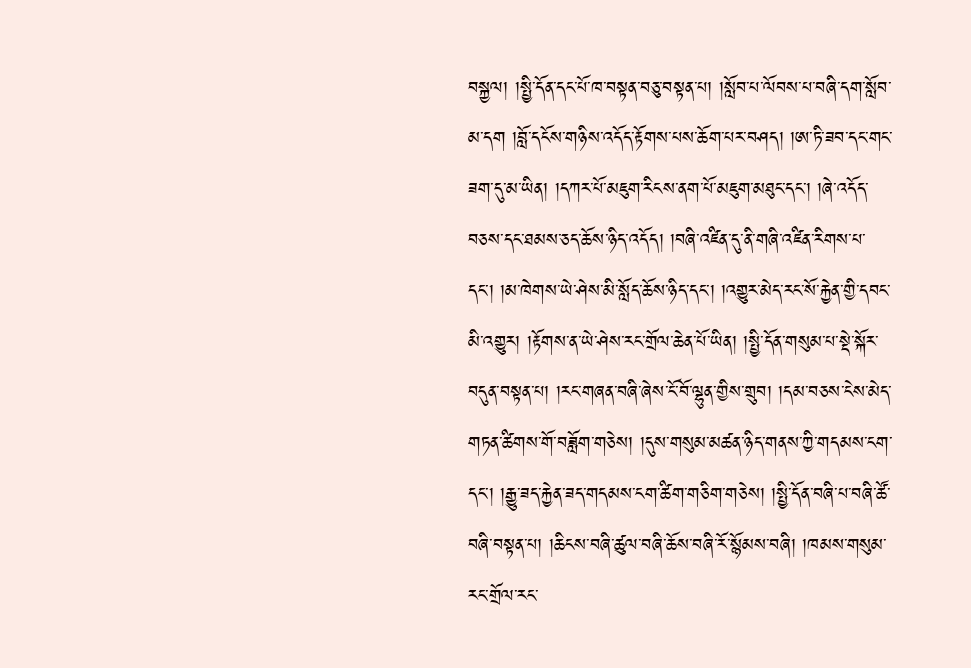བསྐྱལ། །སྤྱི་དོན་དང་པོ་ཁ་བསྟན་བཅུ་བསྟན་པ། །སློབ་པ་ལོབས་པ་བཞི་དག་སློབ་མ་དག །བློ་དངོས་གཉིས་འདོད་རྟོགས་པས་ཆོག་པར་བཤད། །ཨ་ཏི་ཟབ་དང་གང་ཟག་དུ་མ་ཡིན། །དཀར་པོ་མཇུག་རིངས་ནག་པོ་མཇུག་མཐུང་དང་། །ཞེ་འདོད་བཅས་དང་ཐམས་ཅད་ཆོས་ཉིད་འདོད། །བཞི་འཛིན་དུ་ནི་གཞི་འཛིན་རིགས་པ་དང་། །མ་ཁེགས་ཡེ་ཤེས་མི་སློད་ཆོས་ཉིད་དང་། །འགྱུར་མེད་རང་སོ་རྐྱེན་གྱི་དབང་མི་འགྱུར། །རྟོགས་ན་ཡེ་ཤེས་རང་གྲོལ་ཆེན་པོ་ཡིན། །སྤྱི་དོན་གསུམ་པ་སྡེ་སྐོར་བདུན་བསྟན་པ། །རང་གཞན་བཞི་ཞེས་ངོ་བོ་ལྷུན་གྱིས་གྲུབ། །དམ་བཅས་ངེས་མེད་གཏན་ཚིགས་གོ་བཟློག་གཅེས། །དུས་གསུམ་མཚན་ཉིད་གནས་ཀྱི་གདམས་ངག་དང་། །རྒྱུ་ཟད་རྐྱེན་ཟད་གདམས་ངག་ཚིག་གཅིག་གཅེས། །སྤྱི་དོན་བཞི་པ་བཞི་ཚོ་བཞི་བསྟན་པ། །ཆིངས་བཞི་ཚུལ་བཞི་ཆོས་བཞི་རོ་སྙོམས་བཞི། །ཁམས་གསུམ་རང་གྲོལ་རང་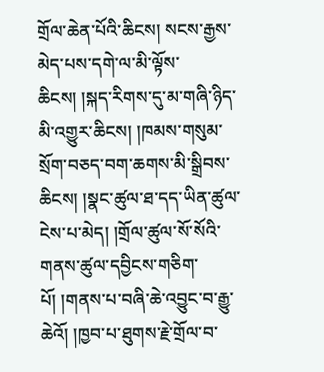གྲོལ་ཆེན་པོའི་ཆིངས། སངས་རྒྱས་མེད་པས་དགེ་ལ་མི་ལྟོས་ཆིངས། །སྐད་རིགས་དུ་མ་གཞི་ཉིད་མི་འགྱུར་ཆིངས། །ཁམས་གསུམ་སྲོག་བཅད་བག་ཆགས་མི་སྒྲིབས་ཆིངས། །སྣང་ཚུལ་ཐ་དད་ཡིན་ཚུལ་ངེས་པ་མེད། །གྲོལ་ཚུལ་སོ་སོའི་གནས་ཚུལ་དབྱིངས་གཅིག་པོ། །གནས་པ་བཞི་ཆེ་འབྱུང་བ་རྒྱུ་ཆེའོ། །ཁྱབ་པ་ཐུགས་རྗེ་གྲོལ་བ་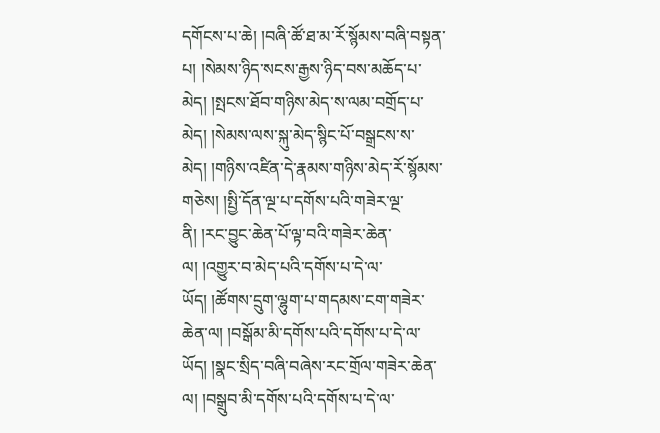དགོངས་པ་ཆེ། །བཞི་ཚོ་ཐ་མ་རོ་སྙོམས་བཞི་བསྟན་པ། །སེམས་ཉིད་སངས་རྒྱས་ཉིད་བས་མཆོད་པ་མེད། །སྤངས་ཐོབ་གཉིས་མེད་ས་ལམ་བགྲོད་པ་མེད། །སེམས་ལས་སྐུ་མེད་སྙིང་པོ་བསྒྲངས་ས་མེད། །གཉིས་འཛིན་དེ་རྣམས་གཉིས་མེད་རོ་སྙོམས་གཅེས། །སྤྱི་དོན་ལྔ་པ་དགོས་པའི་གཟེར་ལྔ་ནི། །རང་བྱུང་ཆེན་པོ་ལྟ་བའི་གཟེར་ཆེན་ལ། །འགྱུར་བ་མེད་པའི་དགོས་པ་དེ་ལ་ཡོད། །ཚོགས་དྲུག་ལྷུག་པ་གདམས་ངག་གཟེར་ཆེན་ལ། །བསྒོམ་མི་དགོས་པའི་དགོས་པ་དེ་ལ་ཡོད། །སྣང་སྲིད་བཞི་བཞེས་རང་གྲོལ་གཟེར་ཆེན་ལ། །བསྒྲུབ་མི་དགོས་པའི་དགོས་པ་དེ་ལ་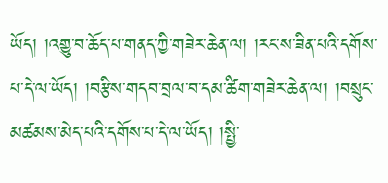ཡོད། །འགྱུ་བ་ཆོད་པ་གནད་ཀྱི་གཟེར་ཆེན་ལ། །རང་ས་ཟིན་པའི་དགོས་པ་དེ་ལ་ཡོད། །བརྩིས་གདབ་བྲལ་བ་དམ་ཚིག་གཟེར་ཆེན་ལ། །བསྲུང་མཚམས་མེད་པའི་དགོས་པ་དེ་ལ་ཡོད། །སྤྱི་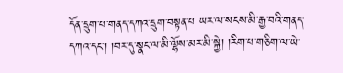དོན་དྲུག་པ་གནད་དཀའ་དྲུག་བསྟན་པ ཡར་ལ་སངས་མི་རྒྱ་བའི་གནད་དཀའ་དང་། །བར་དུ་སྣང་ལ་མི་ལྷོས་མར་མི་སྐྱེ། །རིག་པ་གཅིག་ལ་ཡེ་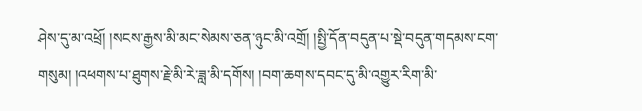ཤེས་དུ་མ་འཕྲོ། །སངས་རྒྱས་མི་མང་སེམས་ཅན་ཉུང་མི་འགྲོ། །སྤྱི་དོན་བདུན་པ་སྡེ་བདུན་གདམས་ངག་གསུམ། །འཕགས་པ་ཐུགས་རྗེ་མི་རེ་ཟླ་མི་དགོས། །བག་ཆགས་དབང་དུ་མི་འགྱུར་རིག་མི་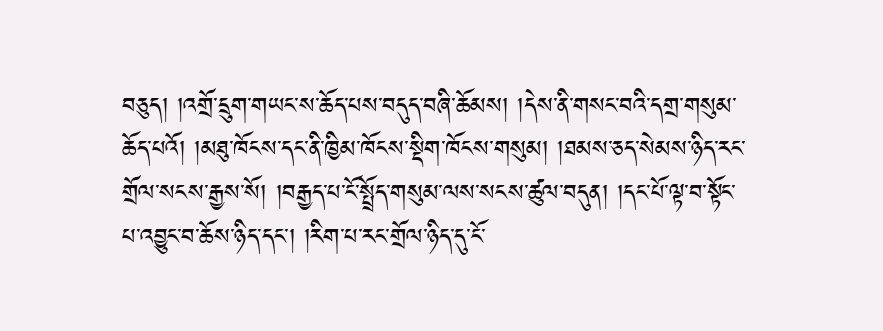བཅུད། །འགྲོ་དྲུག་གཡང་ས་ཆོད་པས་བདུད་བཞི་ཆོམས། །དེས་ནི་གསང་བའི་དགྲ་གསུམ་ཆོད་པའོ། །མཐུ་ཁོངས་དང་ནི་ཁྱིམ་ཁོངས་སྡིག་ཁོངས་གསུམ། །ཐམས་ཅད་སེམས་ཉིད་རང་གྲོལ་སངས་རྒྱས་སོ། །བརྒྱད་པ་ངོ་སྤྲོད་གསུམ་ལས་སངས་ཚུལ་བདུན། །དང་པོ་ལྟ་བ་སྟོང་པ་འབྱུང་བ་ཆོས་ཉིད་དང་། །རིག་པ་རང་གྲོལ་ཉིད་དུ་ངོ་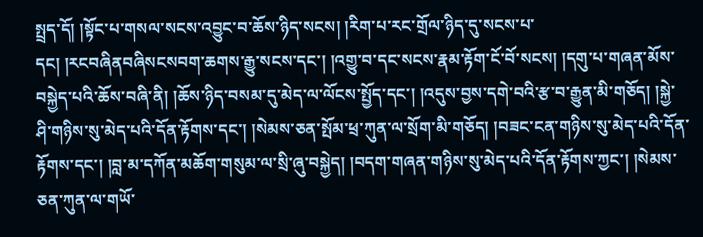སྤྲད་དོ། །སྟོང་པ་གསལ་སངས་འབྱུང་བ་ཆོས་ཉིད་སངས། །རིག་པ་རང་གྲོལ་ཉིད་དུ་སངས་པ་དང། །རངབཞིནབཞིསངསབག་ཆགས་རྒྱུ་སངས་དང་། །འགྱུ་བ་དང་སངས་རྣམ་རྟོག་ངོ་བོ་སངས། །དགུ་པ་གཞན་མོས་བསྐྱེད་པའི་ཆོས་བཞི་ནི། །ཆོས་ཉིད་བསམ་དུ་མེད་ལ་ལོངས་སྤྱོད་དང་། །འདུས་བྱས་དགེ་བའི་རྩ་བ་རྒྱུན་མི་གཅོད། །སྐྱེ་ཤི་གཉིས་སུ་མེད་པའི་དོན་རྟོགས་དང་། །སེམས་ཅན་སྤོམ་ཕྲ་ཀུན་ལ་སྲོག་མི་གཅོད། །བཟང་ངན་གཉིས་སུ་མེད་པའི་དོན་རྟོགས་དང་། །བླ་མ་དཀོན་མཆོག་གསུམ་ལ་སྲི་ཞུ་བསྐྱེད། །བདག་གཞན་གཉིས་སུ་མེད་པའི་དོན་རྟོགས་ཀྱང་། །སེམས་ཅན་ཀུན་ལ་གཡོ་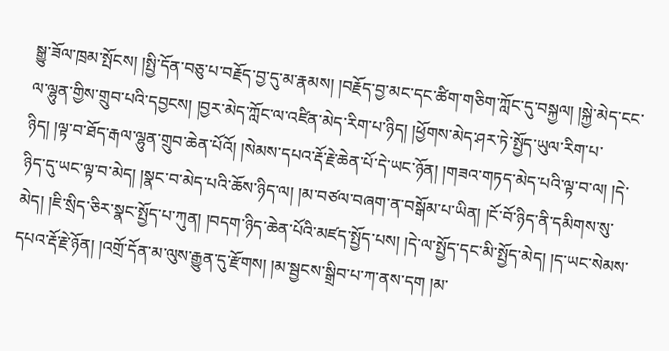སྒྱུ་ཟོལ་ཁྲམ་སྤོངས། །སྤྱི་དོན་བཅུ་པ་བརྗོད་བྱ་དུ་མ་རྣམས། །བརྗོད་བྱ་མང་དང་ཚིག་གཅིག་ཀློང་དུ་བསྐྱལ། །སྐྱེ་མེད་ངང་ལ་ལྷུན་གྱིས་གྲུབ་པའི་དབྱངས། །བྱར་མེད་ཀློང་ལ་འཛིན་མེད་རིག་པ་ཉིད། །ཕྱོགས་མེད་ཤར་ཏེ་སྤྱོད་ཡུལ་རིག་པ་ཉིད། །ལྟ་བ་ཐོད་རྒལ་ལྷུན་གྲུབ་ཆེན་པོའོ། །སེམས་དཔའ་རྡོ་རྗེ་ཆེན་པོ་དེ་ཡང་ཉོན། །གཟའ་གཏད་མེད་པའི་ལྟ་བ་ལ། །དེ་ཉིད་དུ་ཡང་ལྟ་བ་མེད། །སྣང་བ་མེད་པའི་ཆོས་ཉིད་ལ། །མ་བཙལ་བཞག་ན་བསྒོམ་པ་ཡིན། །ངོ་བོ་ཉིད་ནི་དམིགས་སུ་མེད། །ཇི་སྲིད་ཅིར་སྣང་སྤྱོད་པ་ཀུན། །བདག་ཉིད་ཆེན་པོའི་མཛད་སྤྱོད་པས། །དེ་ལ་སྤྱོད་དང་མི་སྤྱོད་མེད། །ད་ཡང་སེམས་དཔའ་རྡོ་རྗེ་ཉོན། །འགྲོ་དོན་མ་ལུས་རྒྱུན་དུ་རྫོགས། །མ་སྦྱངས་སྒྲིབ་པ་ཀ་ནས་དག །མ་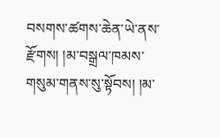བསགས་ཚགས་ཆེན་ཡེ་ནས་རྫོགས། །མ་བསྒྲལ་ཁམས་གསུམ་གནས་སུ་སྟོབས། །མ་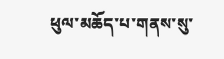ཕུལ་མཆོད་པ་གནས་སུ་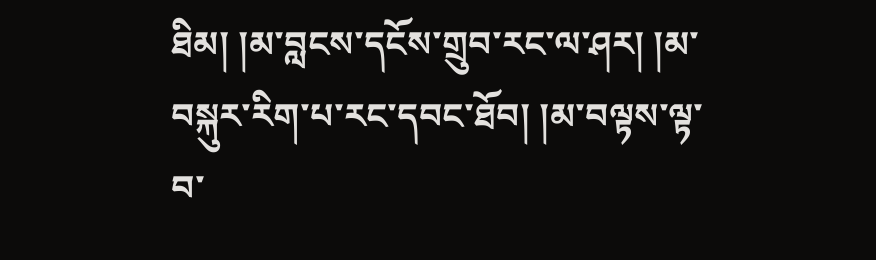ཐིམ། །མ་བླངས་དངོས་གྲུབ་རང་ལ་ཤར། །མ་བསྐུར་རིག་པ་རང་དབང་ཐོབ། །མ་བལྟས་ལྟ་བ་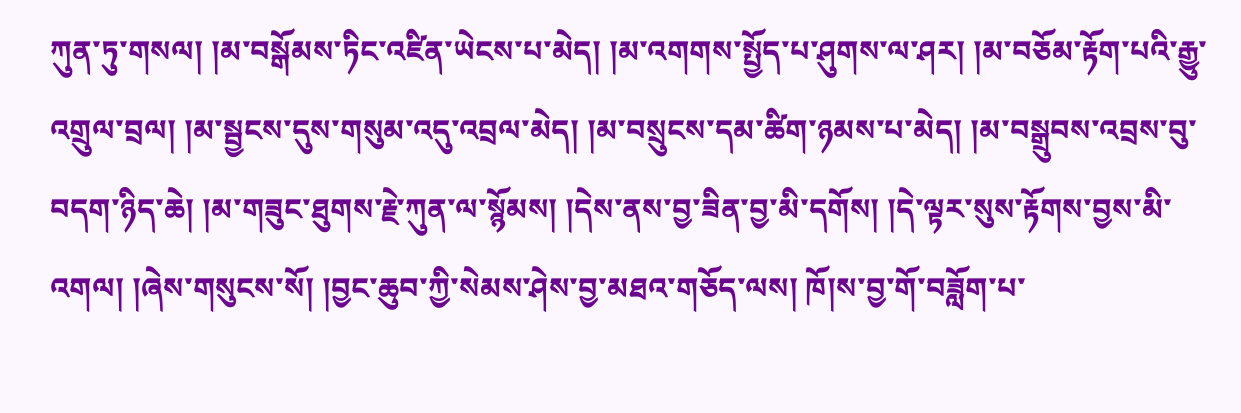ཀུན་ཏུ་གསལ། །མ་བསྒོམས་ཏིང་འཛིན་ཡེངས་པ་མེད། །མ་འགགས་སྤྱོད་པ་ཤུགས་ལ་ཤར། །མ་བཅོམ་རྟོག་པའི་རྒྱུ་འགྲུལ་བྲལ། །མ་སྦྱངས་དུས་གསུམ་འདུ་འབྲལ་མེད། །མ་བསྲུངས་དམ་ཚིག་ཉམས་པ་མེད། །མ་བསྒྲུབས་འབྲས་བུ་བདག་ཉིད་ཆེ། །མ་གཟུང་ཐུགས་རྗེ་ཀུན་ལ་སྙོམས། །དེས་ནས་བྱ་ཟིན་བྱ་མི་དགོས། །དེ་ལྟར་སུས་རྟོགས་བྱས་མི་འགལ། །ཞེས་གསུངས་སོ། །བྱང་ཆུབ་ཀྱི་སེམས་ཤེས་བྱ་མཐའ་གཅོད་ལས། ཁོ།ས་བྱ་གོ་བཟློག་པ་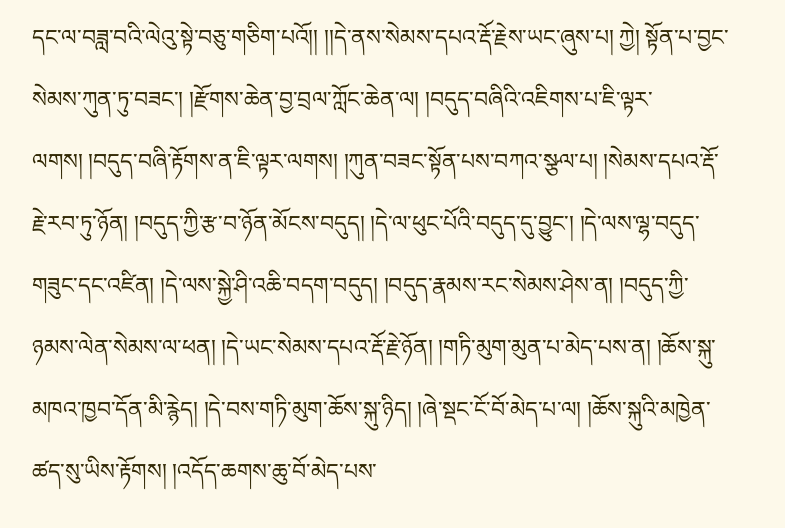དང་ལ་བཟླ་བའི་ལེའུ་སྟེ་བཅུ་གཅིག་པའོ།། །།དེ་ནས་སེམས་དཔའ་རྡོ་རྗེས་ཡང་ཞུས་པ། ཀྱེ། སྟོན་པ་བྱང་སེམས་ཀུན་ཏུ་བཟང་། །རྫོགས་ཆེན་བྱ་བྲལ་ཀློང་ཆེན་ལ། །བདུད་བཞིའི་འཇིགས་པ་ཇི་ལྟར་ལགས། །བདུད་བཞི་རྟོགས་ན་ཇི་ལྟར་ལགས། །ཀུན་བཟང་སྟོན་པས་བཀའ་སྩལ་པ། །སེམས་དཔའ་རྡོ་རྗེ་རབ་ཏུ་ཉོན། །བདུད་ཀྱི་རྩ་བ་ཉོན་མོངས་བདུད། །དེ་ལ་ཕུང་པོའི་བདུད་དུ་བྱུང་། །དེ་ལས་ལྷ་བདུད་གཟུང་དང་འཛིན། །དེ་ལས་སྐྱེ་ཤི་འཆི་བདག་བདུད། །བདུད་རྣམས་རང་སེམས་ཤེས་ན། །བདུད་ཀྱི་ཉམས་ལེན་སེམས་ལ་ཕན། །དེ་ཡང་སེམས་དཔའ་རྡོ་རྗེ་ཉོན། །གཏི་མུག་མུན་པ་མེད་པས་ན། །ཆོས་སྐུ་མཁའ་ཁྱབ་དོན་མི་རྙེད། །དེ་བས་གཏི་མུག་ཆོས་སྐུ་ཉིད། །ཞེ་སྡང་ངོ་བོ་མེད་པ་ལ། །ཆོས་སྐུའི་མཁྱེན་ཚད་སུ་ཡིས་རྟོགས། །འདོད་ཆགས་ཆུ་བོ་མེད་པས་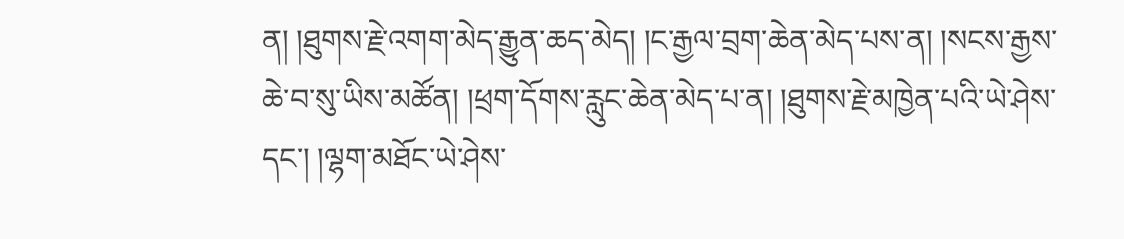ན། །ཐུགས་རྗེ་འགག་མེད་རྒྱུན་ཆད་མེད། །ང་རྒྱལ་བྲག་ཆེན་མེད་པས་ན། །སངས་རྒྱས་ཆེ་བ་སུ་ཡིས་མཚོན། །ཕྲག་དོགས་རླུང་ཆེན་མེད་པ་ན། །ཐུགས་རྗེ་མཁྱེན་པའི་ཡེ་ཤེས་དང་། །ལྷག་མཐོང་ཡེ་ཤེས་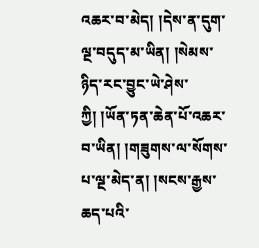འཆར་བ་མེད། །དེས་ན་དུག་ལྔ་བདུད་མ་ཡིན། །སེམས་ཉིད་རང་བྱུང་ཡེ་ཤེས་ཀྱི། །ཡོན་ཏན་ཆེན་པོ་འཆར་བ་ཡིན། །གཟུགས་ལ་སོགས་པ་ལྔ་མེད་ན། །སངས་རྒྱས་ཆད་པའི་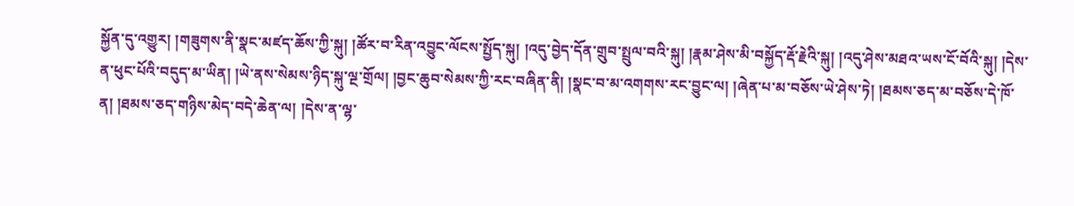སྐྱོན་དུ་འགྱུར། །གཟུགས་ནི་སྣང་མཛད་ཆོས་ཀྱི་སྐུ། །ཚོར་བ་རིན་འབྱུང་ལོངས་སྤྱོད་སྐུ། །འདུ་བྱེད་དོན་གྲུབ་སྤྲུལ་བའི་སྐུ། །རྣམ་ཤེས་མི་བསྐྱོད་རྡོ་རྗེའི་སྐུ། །འདུ་ཤེས་མཐའ་ཡས་ངོ་བོའི་སྐུ། །དེས་ན་ཕུང་པོའི་བདུད་མ་ཡིན། །ཡེ་ནས་སེམས་ཉིད་སྐུ་ལྔ་གྲོལ། །བྱང་ཆུབ་སེམས་ཀྱི་རང་བཞིན་ནི། །སྣང་བ་མ་འགགས་རང་བྱུང་ལ། །ཞེན་པ་མ་བཅོས་ཡེ་ཤེས་ཏེ། །ཐམས་ཅད་མ་བཅོས་དེ་ཁོ་ན། །ཐམས་ཅད་གཉིས་མེད་བདེ་ཆེན་ལ། །དེས་ན་ལྷ་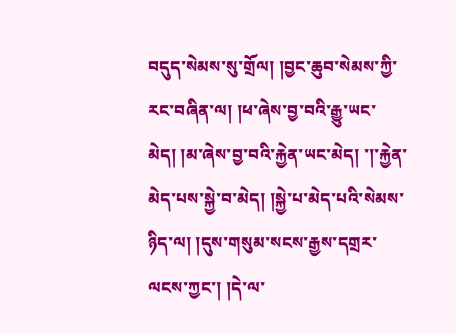བདུད་སེམས་སུ་གྲོལ། །བྱང་ཆུབ་སེམས་ཀྱི་རང་བཞིན་ལ། །ཕ་ཞེས་བྱ་བའི་རྒྱུ་ཡང་མེད། །མ་ཞེས་བྱ་བའི་རྐྱེན་ཡང་མེད། ་།་རྐྱེན་མེད་པས་སྐྱེ་བ་མེད། །སྐྱེ་པ་མེད་པའི་སེམས་ཉིད་ལ། །དུས་གསུམ་སངས་རྒྱས་དགྲར་ལངས་ཀྱང་། །དེ་ལ་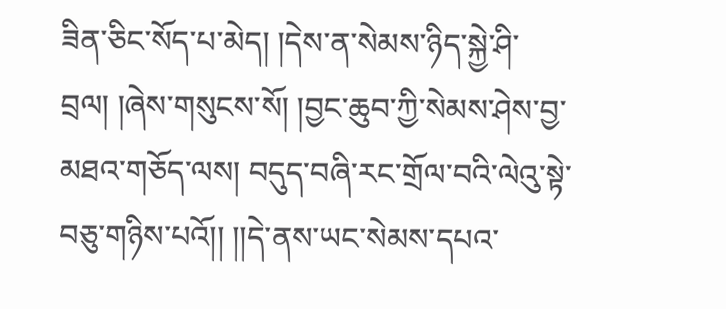ཟིན་ཅིང་སོད་པ་མེད། །དེས་ན་སེམས་ཉིད་སྐྱེ་ཤི་བྲལ། །ཞེས་གསུངས་སོ། །བྱང་ཆུབ་ཀྱི་སེམས་ཤེས་བྱ་མཐའ་གཅོད་ལས། བདུད་བཞི་རང་གྲོལ་བའི་ལེའུ་སྟེ་བཅུ་གཉིས་པའོ།། །།དེ་ནས་ཡང་སེམས་དཔའ་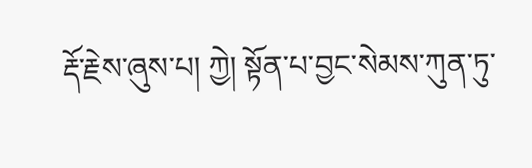རྡོ་རྗེས་ཞུས་པ། ཀྱེ། སྟོན་པ་བྱང་སེམས་ཀུན་ཏུ་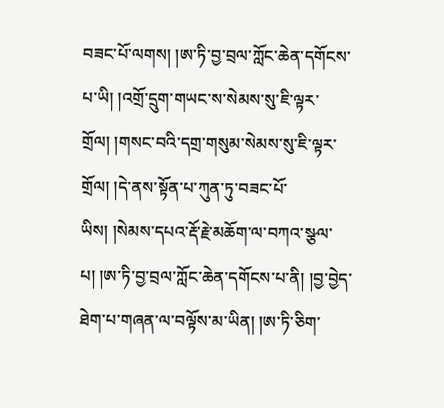བཟང་པོ་ལགས། །ཨ་ཏི་བྱ་བྲལ་ཀློང་ཆེན་དགོངས་པ་ཡི། །འགྲོ་དྲུག་གཡང་ས་སེམས་སུ་ཇི་ལྟར་གྲོལ། །གསང་བའི་དགྲ་གསུམ་སེམས་སུ་ཇི་ལྟར་གྲོལ། །དེ་ནས་སྟོན་པ་ཀུན་ཏུ་བཟང་པོ་ཡིས། །སེམས་དཔའ་རྡོ་རྗེ་མཆོག་ལ་བཀའ་སྩལ་པ། །ཨ་ཏི་བྱ་བྲལ་ཀློང་ཆེན་དགོངས་པ་ནི། །བྱ་བྱེད་ཐེག་པ་གཞན་ལ་བལྟོས་མ་ཡིན། །ཨ་ཏི་ཅིག་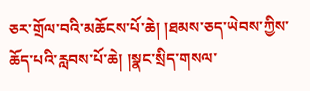ཅར་གྲོལ་བའི་མཆོངས་པོ་ཆེ། །ཐམས་ཅད་ཡེབས་ཀྱིས་ཆོད་པའི་རླབས་པོ་ཆེ། །སྣང་སྲིད་གསལ་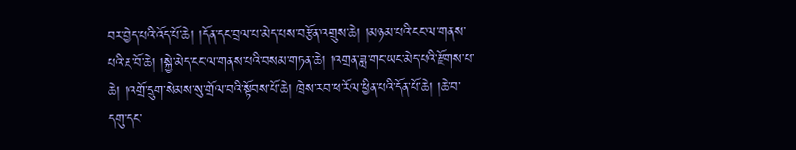བར་བྱེད་པའི་འོད་པོ་ཆེ། །དོན་དང་བྲལ་པ་མེད་པས་བརྩོན་འགྲུས་ཆེ། །མཉམ་པའི་ངང་ལ་གནས་པའི་རྔ་བོ་ཆེ། །སྐྱེ་མེད་ངང་ལ་གནས་པའི་བསམ་གཏན་ཆེ། །འགྲན་ཟླ་གང་ཡང་མེད་པའི་རྫོགས་པ་ཆེ། །འགྲོ་དྲུག་སེམས་སུ་གྲོལ་བའི་སྟོབས་པོ་ཆེ། ཁྲེས་རབ་ཕ་རོལ་ཕྱིན་པའི་དོན་པོ་ཆེ། །ཆེ་བ་དགུ་དང་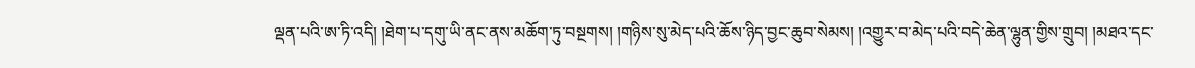ལྡན་པའི་ཨ་ཏི་འདི། །ཐེག་པ་དགུ་ཡི་ནང་ནས་མཆོག་ཏུ་བསྔགས། །གཉིས་སུ་མེད་པའི་ཆོས་ཉིད་བྱང་ཆུབ་སེམས། །འགྱུར་བ་མེད་པའི་བདེ་ཆེན་ལྷུན་གྱིས་གྲུབ། །མཐའ་དང་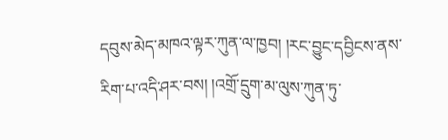དབུས་མེད་མཁའ་ལྟར་ཀུན་ལ་ཁྱབ། །རང་བྱུང་དབྱིངས་ནས་རིག་པ་འདི་ཤར་བས། །འགྲོ་དྲུག་མ་ལུས་ཀུན་ཏུ་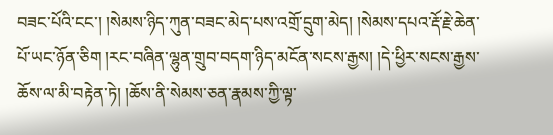བཟང་པོའི་ངང་། །སེམས་ཉིད་ཀུན་བཟང་མེད་པས་འགྲོ་དྲུག་མེད། །སེམས་དཔའ་རྡོ་རྗེ་ཆེན་པོ་ཡང་ཉོན་ཅིག །རང་བཞིན་ལྷུན་གྲུབ་བདག་ཉིད་མངོན་སངས་རྒྱས། །དེ་ཕྱིར་སངས་རྒྱས་ཆོས་ལ་མི་བརྟེན་ཏེ། །ཆོས་ནི་སེམས་ཅན་རྣམས་ཀྱི་ལྟ་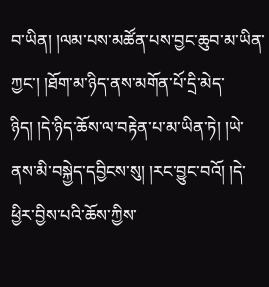བ་ཡིན། །ལམ་པས་མཚོན་པས་བྱང་ཆུབ་མ་ཡིན་ཀྱང་། །ཐོག་མ་ཉིད་ནས་མགོན་པོ་དྲི་མེད་ཉིད། །དེ་ཉིད་ཆོས་ལ་བརྟེན་པ་མ་ཡིན་ཏེ། །ཡེ་ནས་མི་བསྐྱེད་དབྱིངས་སུ། །རང་བྱུང་བའོ། །དེ་ཕྱིར་བྱིས་པའི་ཆོས་ཀྱིས་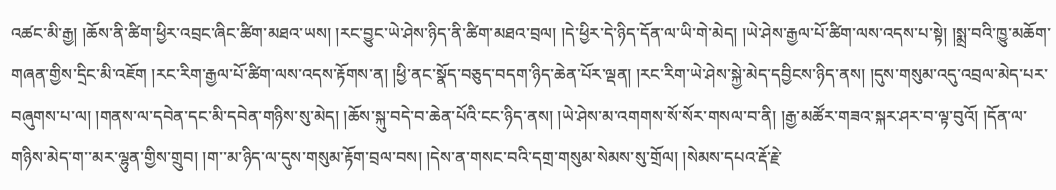འཚང་མི་རྒྱ། །ཆོས་ནི་ཚིག་ཕྱིར་འབྲང་ཞིང་ཚིག་མཐའ་ཡས། །རང་བྱུང་ཡེ་ཤེས་ཉིད་ནི་ཚིག་མཐའ་བྲལ། །དེ་ཕྱིར་དེ་ཉིད་དོན་ལ་ཡི་གེ་མེད། །ཡེ་ཤེས་རྒྱལ་པོ་ཚིག་ལས་འདས་པ་སྟེ། །སྨྲ་བའི་ཁྱུ་མཆོག་གཞན་གྱིས་དྲིང་མི་འཇོག །རང་རིག་རྒྱལ་པོ་ཚིག་ལས་འདས་རྟོགས་ན། །ཕྱི་ནང་སྣོད་བཅུད་བདག་ཉིད་ཆེན་པོར་ལྡན། །རང་རིག་ཡེ་ཤེས་སྐྱེ་མེད་དབྱིངས་ཉིད་ནས། །དུས་གསུམ་འདུ་འབྲལ་མེད་པར་བཞུགས་པ་ལ། །གནས་ལ་དབེན་དང་མི་དབེན་གཉིས་སུ་མེད། །ཆོས་སྐུ་བདེ་བ་ཆེན་པོའི་ངང་ཉིད་ནས། །ཡེ་ཤེས་མ་འགགས་སོ་སོར་གསལ་བ་ནི། །རྒྱ་མཚོར་གཟའ་སྐར་ཤར་བ་ལྟ་བུའོ། །དོན་ལ་གཉིས་མེད་ག་་མར་ལྷུན་གྱིས་གྲུབ། །ག་་མ་ཉིད་ལ་དུས་གསུམ་རྟོག་བྲལ་བས། །དེས་ན་གསང་བའི་དགྲ་གསུམ་སེམས་སུ་གྲོལ། །སེམས་དཔའ་རྡོ་རྗེ་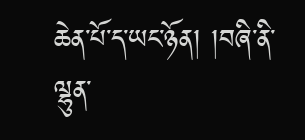ཆེན་པོ་ད་ཡང་ཉོན། །བཞི་ནི་ལྷུན་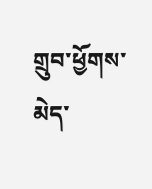གྲུབ་ཕྱོགས་མེད་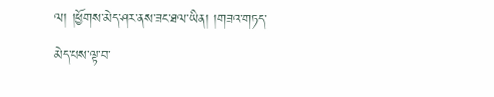ལ། །ཕྱོགས་མེད་ཤར་ནས་ཟང་ཐལ་ཡིན། །གཟའ་གཏད་མེད་པས་ལྟ་བ་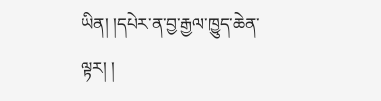ཡིན། །དཔེར་ན་བྱ་རྒྱལ་ཁྱུད་ཆེན་ལྟར། །